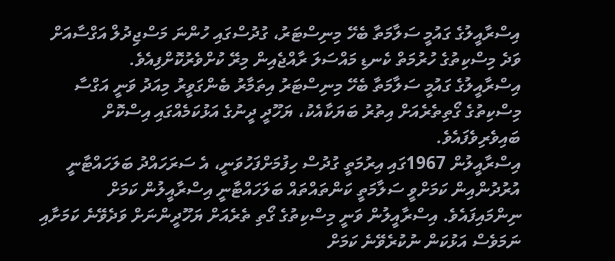އިސްރާއީލުގެ ގައުމީ ސަލާމަތާ ބެހޭ މިނިސްޓަރު، ގުދުސްގައި ހުންނަ މަސްޖިދުލް އަގްސާއަށް ވަދެ މިސްކިތުގެ ހުރުމަތް ކެނޑި މައްސަލަ ރާއްޖެއިން މިރޭ ކުށްވެރުކޮށްފިއެވެ.
އިސްރާއީލުގެ ގައުމީ ސަލާމަތާ ބެހޭ މިނިސްޓަރު އިތަމާރު ބެންގަވީރު މިއަދު ވަނީ އަގްސާ މިސްކިތުގެ ގޯތިތެރެއަށް އިތުރު ބަޔަކާއެކު، ޔަހޫދީ ދީނުގެ އަޅުކަމެއްގައި އިސްކޮށް ބައިވެރިވެފައެވެ.
އިސްރާއީލުން 1967ގައި އިރުމަތީ ގުދުސް ހިފުމަށްފަހުވަނީ، އެ ސަރަހައްދު ބަލަހައްޓާނީ އުރުދުންއިން ކަމަށްވީ ސަލާމަތީ ކަންތައްތައް ބަލަހައްޓާނީ އިސްރާއީލުން ކަމަށް ނިންމައިފައެވެ. އިސްރާއީލުން ވަނީ މިސްކިތުގެ ގޯތި ތެރެއަށް ޔަހޫދީންނަށް ވަދެވޭނެ ކަމަށާއި ނަމަވެސް އަޅުކަން ނުކުރެވޭނެ ކަމަށް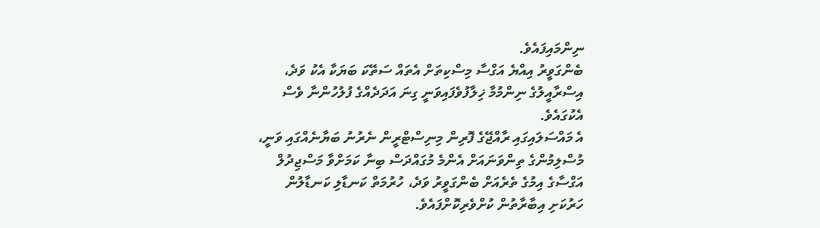ނިންމައިފައެވެ.
ބެންގަވީރު އިއްޔެ އަގްސާ މިސްކިތަށް އެތައް ސަތޭކަ ބަޔަކާ އެކު ވަދެ، އިސްރާއީލުގެ ނިންމުމާ ޚިލާފުވެފައިވަނީ ގިނަ އަދަދެއްގެ ފުލުހުންނާ ވެސް އެކުގައެވެ.
އެ މައްސަލައިގައި ރާއްޖޭގެ ފޮރިން މިނިސްޓްރީން ނެރުނު ބަޔާނެއްގައި ވަނީ، މުސްލިމުންގެ ތިންވަނައަށް އެންމެ މުގައްދަސް ބިނާ ކަމަށްވާ މަސްޖިދުލް އަގްސާގެ އިމުގެ ތެރެއަށް ބެންގަވީރު ވަދެ، ހުރުމަތް ކަނޑާލި ކަނޑާލުން ހަރުކަށި އިބާރާތުން ކުށްވެރިކޮށްފައެވެ.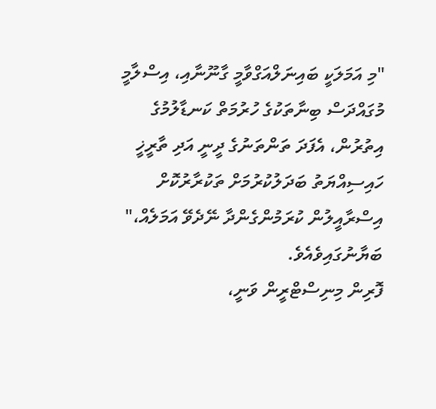"މި އަމަލަކީ ބައިނަލްއަގްވާމީ ގާނޫނާއި، އިސްލާމީ މުގައްދަސް ބިނާތަކުގެ ހުރުމަތް ކަނޑާލުމުގެ އިތުރުން، އެފަދަ ތަންތަނުގެ ދީނީ އަދި ތާރީޚީ ހައިސިއްޔަތު ބަދަލުކުރުމަށް ތަކުރާރުކޮށް އިސްރާއީލުން ކުރަމުންގެންދާ ނޭދެވޭ އަމަލެއް،" ބަޔާނުގައިވެއެވެ.
ފޮރިން މިނިސްޓްރީން ވަނީ،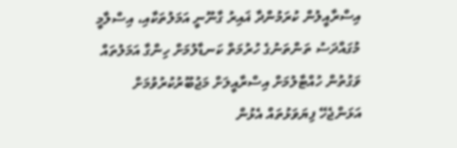އިސްރާއީލުން ކުރަމުންދާ ޣައިރު ގާނޫނީ އަމަލުތަކާއި، އިސްލާމީ މުގައްދަސު ތަންތަނުގެ ހުރުމަތް ކަނޑާލުމަށް ހިންގާ އަމަލުތައް ވަގުތުން ހުއްޓާލުމަށް އިސްރާއީލަށް މަޖުބޫރުކުރުވުމަށް އަޅަންޖެހޭ ފިޔަވަޅުތައް އެޅުން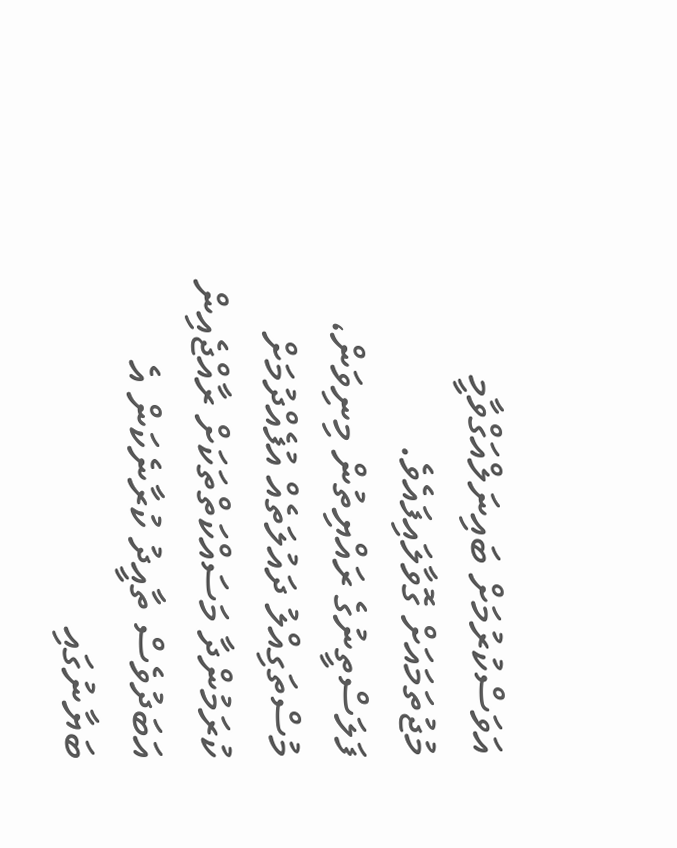އަވަސްކުރުމަށް ބައިނަލްއަގްވާމީ މުޖުތަމައަށް ގޮވާލައިފައެވެ.
ފަލަސްތީނުގެ ރައްޔިތުން މިނިވަން، މުސްތަގިއްލު ދައުލަތެއް އުފެއްދުމަށް ކުރަމުންދާ މަސައްކަތްތަކަށް ރާއްޖެއިން އަބަދުވެސް ތާއީދު ކުރާނެކަން އެ ބަޔާނުގައި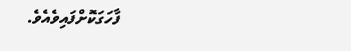ފާހަގަކޮށްފައިވެއެވެ.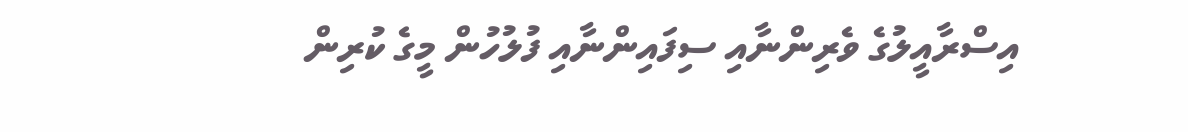އިސްރާއީލުގެ ވެރިންނާއި ސިފައިންނާއި ފުލުހުން މީގެ ކުރިން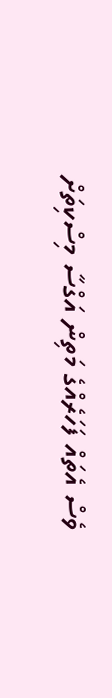ވެސް އެތައް ފަހަރެއްގެ މަތިން އަގްސާ މިސްކިތަށް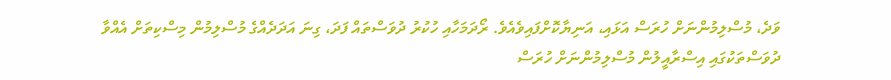ވަދެ، މުސްލިމުންނަށް ހުރަސް އަޅައި، އަނިޔާކޮށްފައިވެއެވެ. ރޯދަމަހާއި ހުކުރު ދުވަސްތައް ފަދަ، ގިނަ އަދަދެއްގެ މުސްލިމުން މިސްކިތަށް އެއްވާ ދުވަސްތަކުގައި އިސްރާއީލުން މުސްލިމުންނަށް ހުރަސް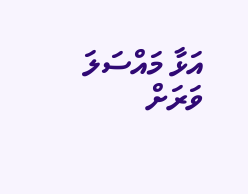އަޅާ މައްސަލަ ވަރަށް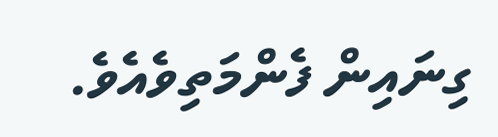ގިނައިން ފެންމަތިވެއެވެ.